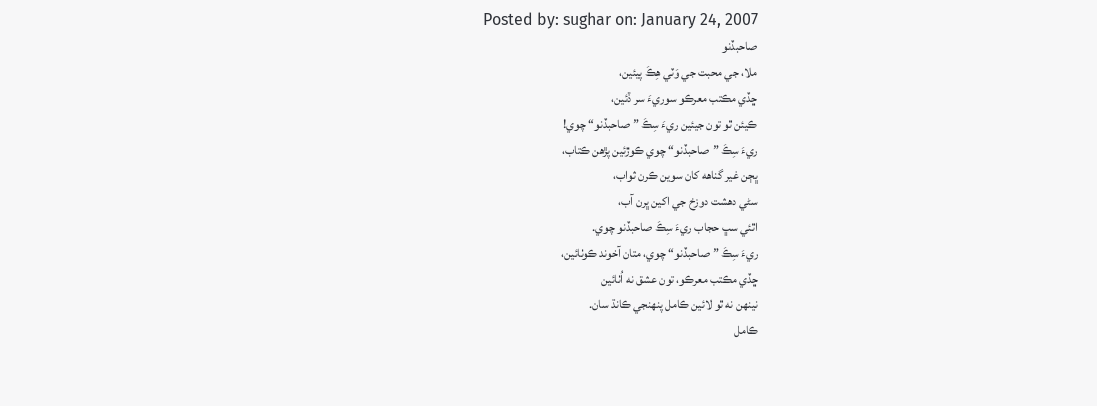Posted by: sughar on: January 24, 2007
صاحبڏنو
ملا، جي محبت جي وَٽي هِڪَ پيئين،
ڇڏي مڪتب معرڪو سوريءَ سر ڏئين،
ڪيئن ٿو تون جيئين ريءَ سِڪَ ”صاحبڏنو“ چوي!
ريءَ سِڪَ ”صاحبڏنو“ چوي ڪوڙئين پڙهن ڪتاب،
ڀڄن غير گناهه کان سوين ڪرن ثواب،
سڻي دهشت دوزخ جي اکين ڀرن آب،
اٿئي سڀ حجاب ريءَ سِڪَ صاحبڏنو چوي.
ريءَ سِڪَ ”صاحبڏنو“ چوي، متان آخوند ڪوٺائين،
ڇڏي مڪتب معرڪو، تون عشق نه اُٺائين
نينهن نه ٿو لائين ڪامل پنهنجي ڪانڌ سان.
ڪامل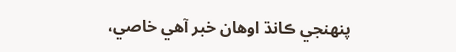پنهنجي ڪانڌ اوهان خبر آهي خاصي،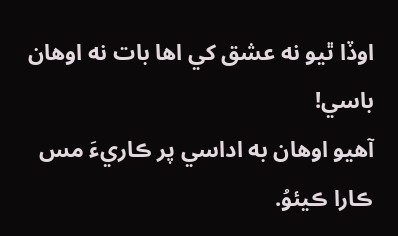اوڏا ٿيو نه عشق کي اها بات نه اوهان باسي!
آهيو اوهان به اداسي پر ڪاريءَ مس ڪارا ڪيئوُ.